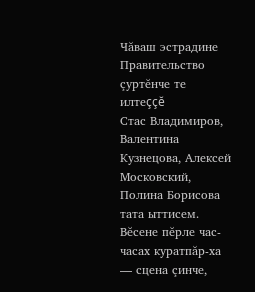Чăваш эстрадине Правительство çуртĕнче те илтеççĕ
Стас Владимиров, Валентина Кузнецова, Алексей Московский, Полина Борисова тата ыттисем. Вĕсене пĕрле час-часах куратпăр-ха — сцена çинче,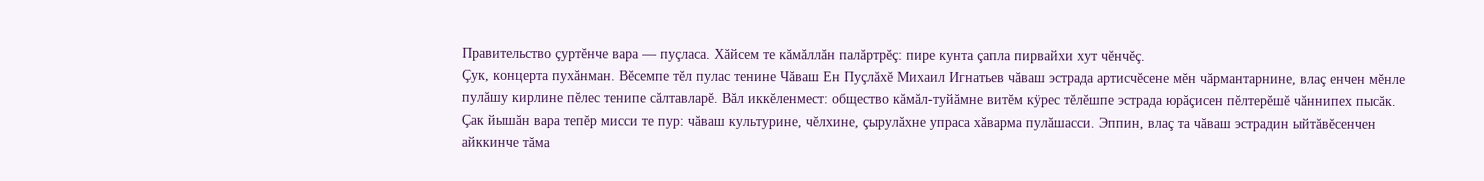Правительство çуртĕнче вара — пуçласа. Хăйсем те кăмăллăн палăртрĕç: пире кунта çапла пирвайхи хут чĕнчĕç.
Çук, концерта пухăнман. Вĕсемпе тĕл пулас тенине Чăваш Ен Пуçлăхĕ Михаил Игнатьев чăваш эстрада артисчĕсене мĕн чăрмантарнине, влаç енчен мĕнле пулăшу кирлине пĕлес тенипе сăлтавларĕ. Вăл иккĕленмест: общество кăмăл-туйăмне витĕм кÿрес тĕлĕшпе эстрада юрăçисен пĕлтерĕшĕ чăннипех пысăк. Çак йышăн вара тепĕр мисси те пур: чăваш культурине, чĕлхине, çырулăхне упраса хăварма пулăшасси. Эппин, влаç та чăваш эстрадин ыйтăвĕсенчен айккинче тăма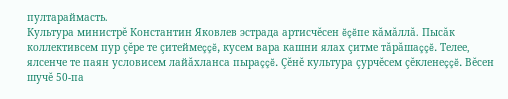пултараймасть.
Культура министрĕ Константин Яковлев эстрада артисчĕсен ĕçĕпе кăмăллă. Пысăк коллективсем пур çĕре те çитеймеççĕ, кусем вара кашни ялах çитме тăрăшаççĕ. Телее, ялсенче те паян условисем лайăхланса пыраççĕ. Çĕнĕ культура çурчĕсем çĕкленеççĕ. Вĕсен шучĕ 50-па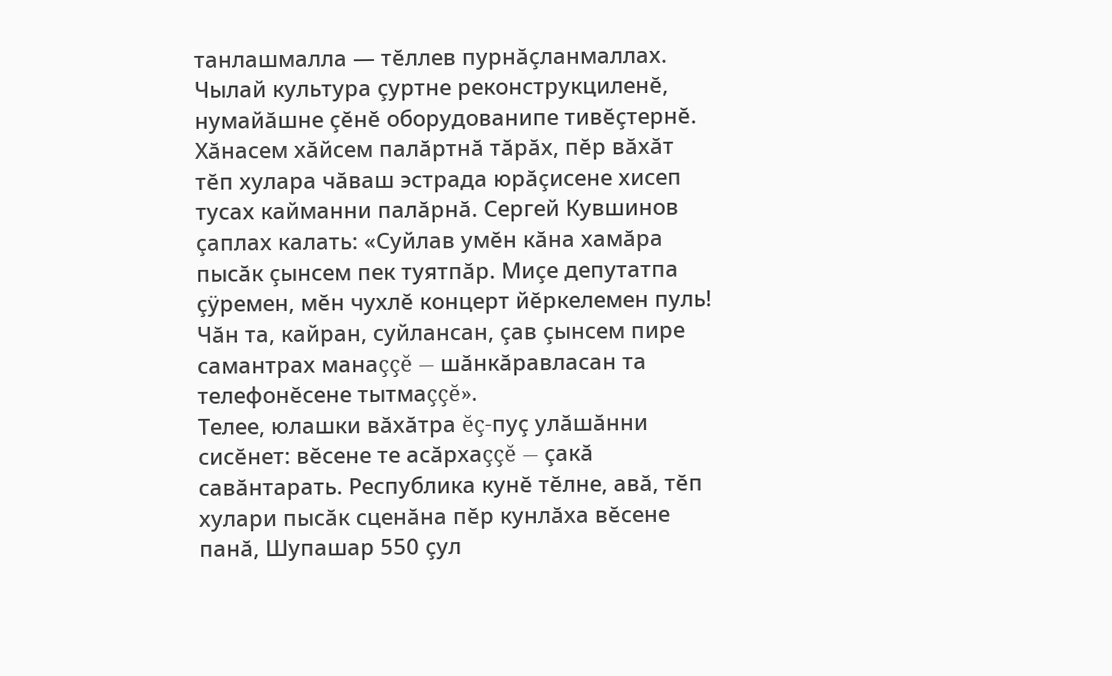танлашмалла — тĕллев пурнăçланмаллах. Чылай культура çуртне реконструкциленĕ, нумайăшне çĕнĕ оборудованипе тивĕçтернĕ.
Хăнасем хăйсем палăртнă тăрăх, пĕр вăхăт тĕп хулара чăваш эстрада юрăçисене хисеп тусах кайманни палăрнă. Сергей Кувшинов çаплах калать: «Суйлав умĕн кăна хамăра пысăк çынсем пек туятпăр. Миçе депутатпа çÿремен, мĕн чухлĕ концерт йĕркелемен пуль! Чăн та, кайран, суйлансан, çав çынсем пире самантрах манаççĕ — шăнкăравласан та телефонĕсене тытмаççĕ».
Телее, юлашки вăхăтра ĕç-пуç улăшăнни сисĕнет: вĕсене те асăрхаççĕ — çакă савăнтарать. Республика кунĕ тĕлне, авă, тĕп хулари пысăк сценăна пĕр кунлăха вĕсене панă, Шупашар 550 çул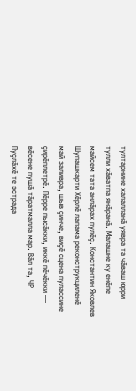тултарнине халалланă уявра та чăваш юрри тулли хăватпа янăранă. Малашне ку енĕпе майсем тата анлăрах пулĕç. Константин Яковлев Шупашкарти Хĕрлĕ лапама реконструкциленĕ май заливра, шыв çинче, виçĕ сцена пулассине çирĕплетрĕ. Пĕрре пысăкки, иккĕ пĕчĕкки — вĕсене пушă тăратмалла мар. Вăл та, ЧР Пуçлăхĕ те эстрада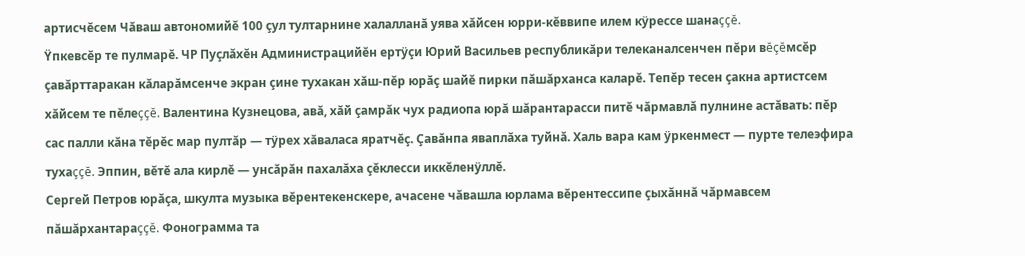артисчĕсем Чăваш автономийĕ 100 çул тултарнине халалланă уява хăйсен юрри-кĕввипе илем кÿрессе шанаççĕ.
Ÿпкевсĕр те пулмарĕ. ЧР Пуçлăхĕн Администрацийĕн ертÿçи Юрий Васильев республикăри телеканалсенчен пĕри вĕçĕмсĕр çавăрттаракан кăларăмсенче экран çине тухакан хăш-пĕр юрăç шайĕ пирки пăшăрханса каларĕ. Тепĕр тесен çакна артистсем хăйсем те пĕлеççĕ. Валентина Кузнецова, авă, хăй çамрăк чух радиопа юрă шăрантарасси питĕ чăрмавлă пулнине астăвать: пĕр сас палли кăна тĕрĕс мар пултăр — тÿрех хăваласа яратчĕç. Çавăнпа яваплăха туйнă. Халь вара кам ÿркенмест — пурте телеэфира тухаççĕ. Эппин, вĕтĕ ала кирлĕ — унсăрăн пахалăха çĕклесси иккĕленÿллĕ.
Сергей Петров юрăçа, шкулта музыка вĕрентекенскере, ачасене чăвашла юрлама вĕрентессипе çыхăннă чăрмавсем пăшăрхантараççĕ. Фонограмма та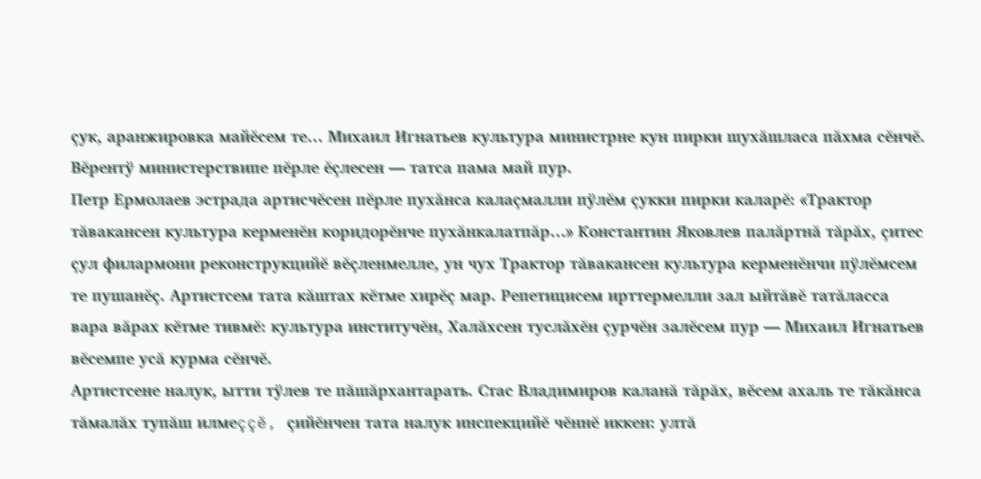çук, аранжировка майĕсем те… Михаил Игнатьев культура министрне кун пирки шухăшласа пăхма сĕнчĕ. Вĕрентÿ министерствипе пĕрле ĕçлесен — татса пама май пур.
Петр Ермолаев эстрада артисчĕсен пĕрле пухăнса калаçмалли пÿлĕм çукки пирки каларĕ: «Трактор тăвакансен культура керменĕн коридорĕнче пухăнкалатпăр…» Константин Яковлев палăртнă тăрăх, çитес çул филармони реконструкцийĕ вĕçленмелле, ун чух Трактор тăвакансен культура керменĕнчи пÿлĕмсем те пушанĕç. Артистсем тата кăштах кĕтме хирĕç мар. Репетицисем ирттермелли зал ыйтăвĕ татăласса вара вăрах кĕтме тивмĕ: культура институчĕн, Халăхсен туслăхĕн çурчĕн залĕсем пур — Михаил Игнатьев вĕсемпе усă курма сĕнчĕ.
Артистсене налук, ытти тÿлев те пăшăрхантарать. Стас Владимиров каланă тăрăх, вĕсем ахаль те тăкăнса тăмалăх тупăш илмеççĕ, çийĕнчен тата налук инспекцийĕ чĕннĕ иккен: ултă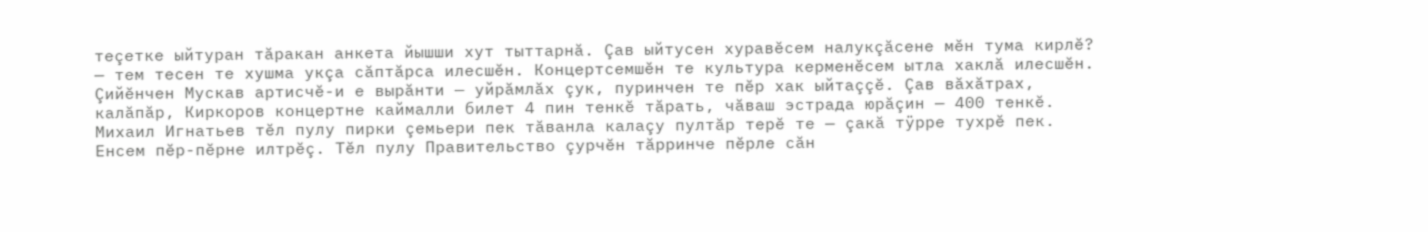теçетке ыйтуран тăракан анкета йышши хут тыттарнă. Çав ыйтусен хуравĕсем налукçăсене мĕн тума кирлĕ? — тем тесен те хушма укçа сăптăрса илесшĕн. Концертсемшĕн те культура керменĕсем ытла хаклă илесшĕн. Çийĕнчен Мускав артисчĕ-и е вырăнти — уйрăмлăх çук, пуринчен те пĕр хак ыйтаççĕ. Çав вăхăтрах, калăпăр, Киркоров концертне каймалли билет 4 пин тенкĕ тăрать, чăваш эстрада юрăçин — 400 тенкĕ.
Михаил Игнатьев тĕл пулу пирки çемьери пек тăванла калаçу пултăр терĕ те — çакă тÿрре тухрĕ пек. Енсем пĕр-пĕрне илтрĕç. Тĕл пулу Правительство çурчĕн тăрринче пĕрле сăн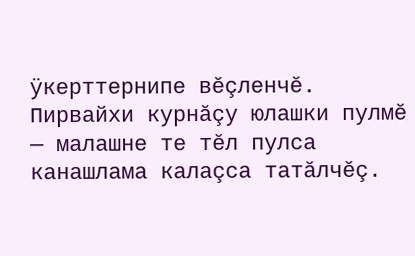ÿкерттернипе вĕçленчĕ. Пирвайхи курнăçу юлашки пулмĕ — малашне те тĕл пулса канашлама калаçса татăлчĕç.